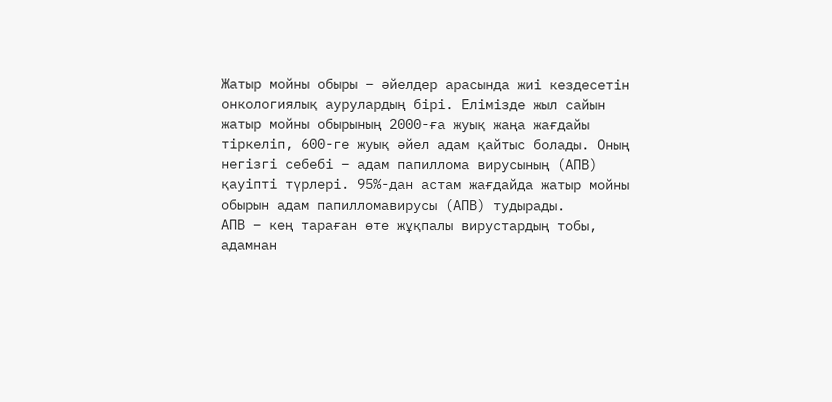Жатыр мойны обыры – әйелдер арасында жиі кездесетін онкологиялық аурулардың бірі. Елімізде жыл сайын жатыр мойны обырының 2000-ға жуық жаңа жағдайы тіркеліп, 600-ге жуық әйел адам қайтыс болады. Оның негізгі себебі – адам папиллома вирусының (АПВ) қауіпті түрлері. 95%-дан астам жағдайда жатыр мойны обырын адам папилломавирусы (АПВ) тудырады.
АПВ – кең тараған өте жұқпалы вирустардың тобы, адамнан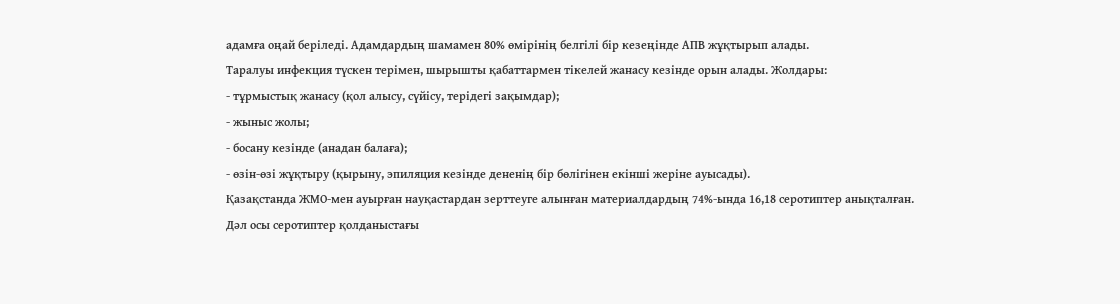адамға оңай беріледі. Адамдардың шамамен 80% өмірінің белгілі бір кезеңінде АПВ жұқтырып алады.
Таралуы инфекция түскен терімен, шырышты қабаттармен тікелей жанасу кезінде орын алады. Жолдары:
- тұрмыстық жанасу (қол алысу, сүйісу, терідегі зақымдар);
- жыныс жолы;
- босану кезінде (анадан балаға);
- өзін-өзі жұқтыру (қырыну, эпиляция кезінде дененің бір бөлігінен екінші жеріне ауысады).
Қазақстанда ЖМО-мен ауырған науқастардан зерттеуге алынған материалдардың 74%-ында 16,18 серотиптер анықталған.
Дәл осы серотиптер қолданыстағы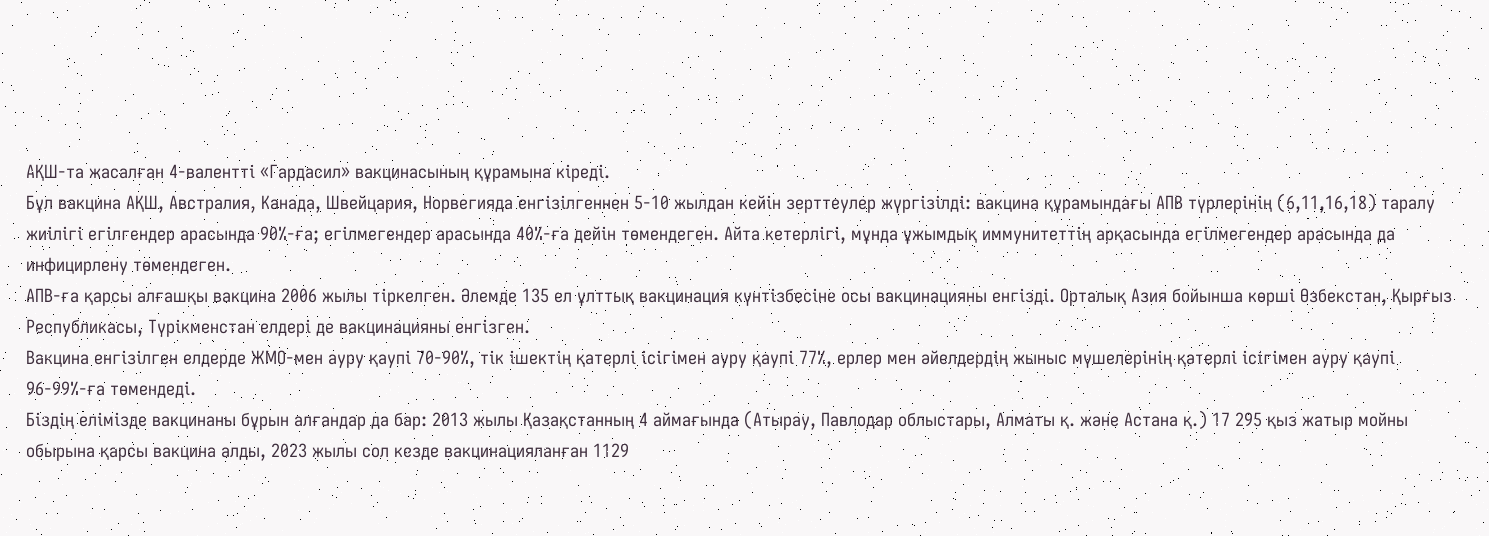АҚШ-та жасалған 4-валентті «Гардасил» вакцинасының құрамына кіреді.
Бұл вакцина АҚШ, Австралия, Канада, Швейцария, Норвегияда енгізілгеннен 5-10 жылдан кейін зерттеулер жүргізілді: вакцина құрамындағы АПВ түрлерінің (6,11,16,18) таралу жиілігі егілгендер арасында 90%-ға; егілмегендер арасында 40%-ға дейін төмендеген. Айта кетерлігі, мұнда ұжымдық иммунитеттің арқасында егілмегендер арасында да инфицирлену төмендеген.
АПВ-ға қарсы алғашқы вакцина 2006 жылы тіркелген. Әлемде 135 ел ұлттық вакцинация күнтізбесіне осы вакцинацияны енгізді. Орталық Азия бойынша көрші Өзбекстан, Қырғыз Республикасы, Түрікменстан елдері де вакцинацияны енгізген.
Вакцина енгізілген елдерде ЖМО-мен ауру қаупі 70-90%, тік ішектің қатерлі ісігімен ауру қаупі 77%, ерлер мен әйелдердің жыныс мүшелерінің қатерлі ісігімен ауру қаупі 96-99%-ға төмендеді.
Біздің елімізде вакцинаны бұрын алғандар да бар: 2013 жылы Қазақстанның 4 аймағында (Атырау, Павлодар облыстары, Алматы қ. және Астана қ.) 17 295 қыз жатыр мойны обырына қарсы вакцина алды, 2023 жылы сол кезде вакцинацияланған 1129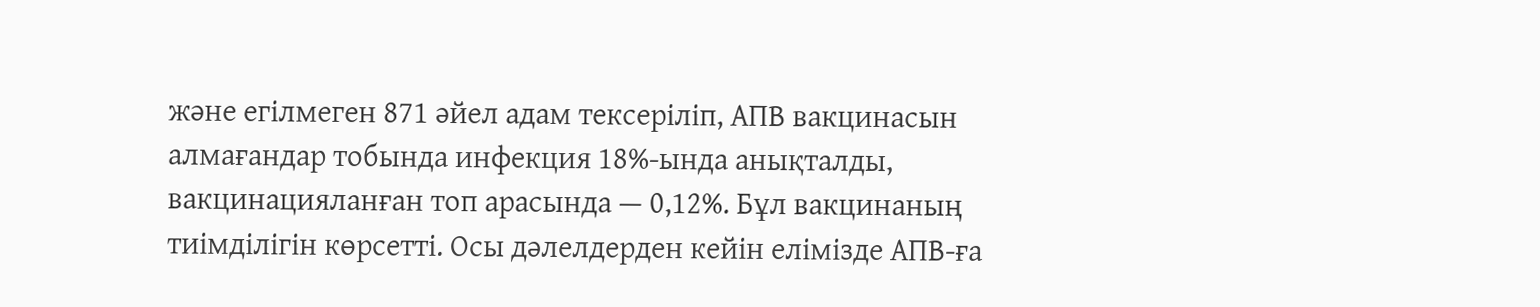және егілмеген 871 әйел адам тексеріліп, АПВ вакцинасын алмағандар тобында инфекция 18%-ында анықталды, вакцинацияланған топ арасында — 0,12%. Бұл вакцинаның тиімділігін көрсетті. Осы дәлелдерден кейін елімізде АПВ-ға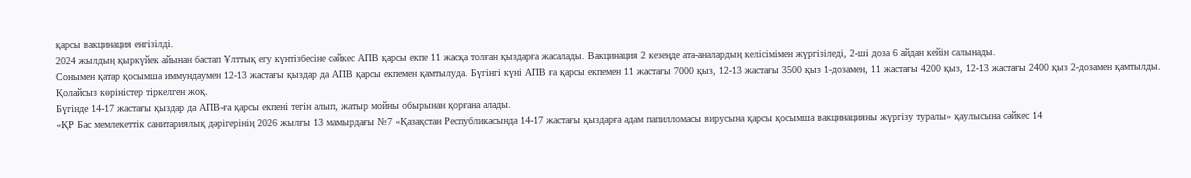қарсы вакцинация енгізілді.
2024 жылдың қыркүйек айынан бастап Ұлттық егу күнтізбесіне сәйкес АПВ қарсы екпе 11 жасқа толған қыздарға жасалады. Вакцинация 2 кезеңде ата-аналардың келісімімен жүргізіледі, 2-ші доза 6 айдан кейін салынады.
Сонымен қатар қосымша иммундаумен 12-13 жастағы қыздар да АПВ қарсы екпемен қамтылуда. Бүгінгі күні АПВ ға қарсы екпемен 11 жастағы 7000 қыз, 12-13 жастағы 3500 қыз 1-дозамен, 11 жастағы 4200 қыз, 12-13 жастағы 2400 қыз 2-дозамен қамтылды.
Қолайсыз көріністер тіркелген жоқ.
Бүгінде 14-17 жастағы қыздар да АПВ-ға қарсы екпені тегін алып, жатыр мойны обырынан қорғана алады.
«ҚР Бас мемлекеттік санитариялық дәрігерінің 2026 жылғы 13 мамырдағы №7 «Қазақстан Республикасында 14-17 жастағы қыздарға адам папилломасы вирусына қарсы қосымша вакцинацияны жүргізу туралы» қаулысына сәйкес 14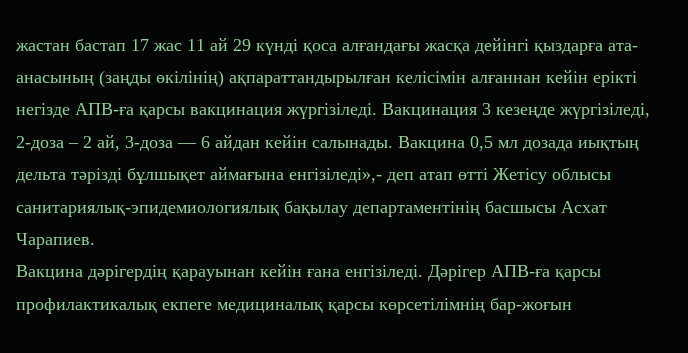жастан бастап 17 жас 11 ай 29 күнді қоса алғандағы жасқа дейінгі қыздарға ата-анасының (заңды өкілінің) ақпараттандырылған келісімін алғаннан кейін ерікті негізде АПВ-ға қарсы вакцинация жүргізіледі. Вакцинация 3 кезеңде жүргізіледі, 2-доза – 2 ай, 3-доза — 6 айдан кейін салынады. Вакцина 0,5 мл дозада иықтың дельта тәрізді бұлшықет аймағына енгізіледі»,- деп атап өтті Жетісу облысы санитариялық-эпидемиологиялық бақылау департаментінің басшысы Асхат Чарапиев.
Вакцина дәрігердің қарауынан кейін ғана енгізіледі. Дәрігер АПВ-ға қарсы профилактикалық екпеге медициналық қарсы көрсетілімнің бар-жоғын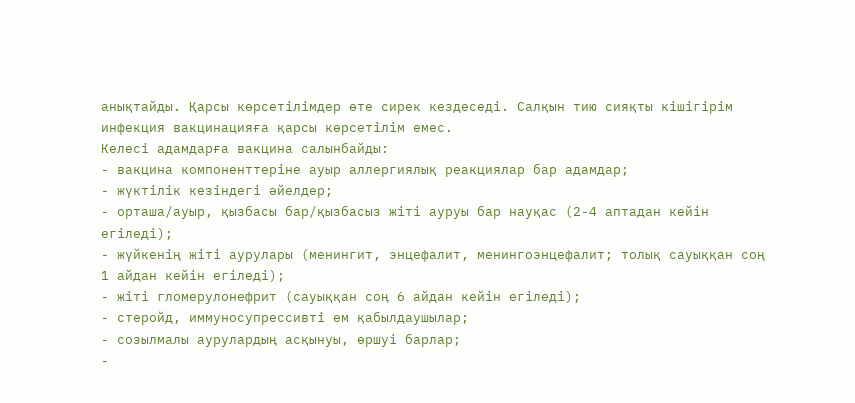анықтайды. Қарсы көрсетілімдер өте сирек кездеседі. Салқын тию сияқты кішігірім инфекция вакцинацияға қарсы көрсетілім емес.
Келесі адамдарға вакцина салынбайды:
- вакцина компоненттеріне ауыр аллергиялық реакциялар бар адамдар;
- жүктілік кезіндегі әйелдер;
- орташа/ауыр, қызбасы бар/қызбасыз жіті ауруы бар науқас (2-4 аптадан кейін егіледі);
- жүйкенің жіті аурулары (менингит, энцефалит, менингоэнцефалит; толық сауыққан соң 1 айдан кейін егіледі);
- жіті гломерулонефрит (сауыққан соң 6 айдан кейін егіледі);
- стеройд, иммуносупрессивті ем қабылдаушылар;
- созылмалы аурулардың асқынуы, өршуі барлар;
-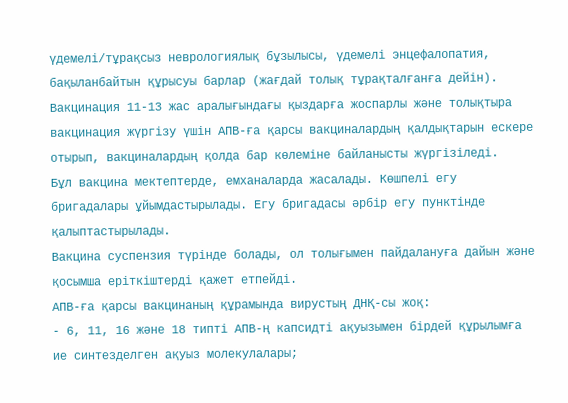үдемелі/тұрақсыз неврологиялық бұзылысы, үдемелі энцефалопатия, бақыланбайтын құрысуы барлар (жағдай толық тұрақталғанға дейін).
Вакцинация 11-13 жас аралығындағы қыздарға жоспарлы және толықтыра вакцинация жүргізу үшін АПВ-ға қарсы вакциналардың қалдықтарын ескере отырып, вакциналардың қолда бар көлеміне байланысты жүргізіледі.
Бұл вакцина мектептерде, емханаларда жасалады. Көшпелі егу бригадалары ұйымдастырылады. Егу бригадасы әрбір егу пунктінде қалыптастырылады.
Вакцина суспензия түрінде болады, ол толығымен пайдалануға дайын және қосымша еріткіштерді қажет етпейді.
АПВ-ға қарсы вакцинаның құрамында вирустың ДНҚ-сы жоқ:
- 6, 11, 16 және 18 типті АПВ-ң капсидті ақуызымен бірдей құрылымға ие синтезделген ақуыз молекулалары;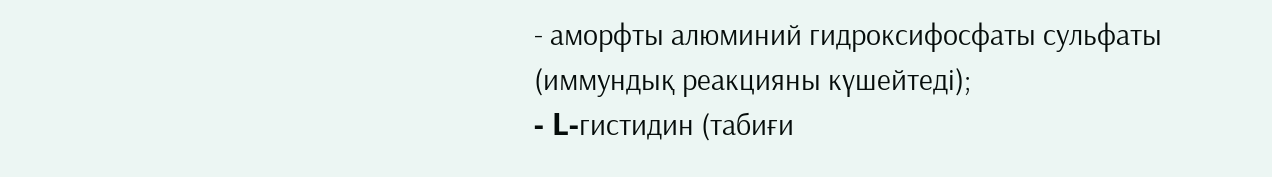- аморфты алюминий гидроксифосфаты сульфаты (иммундық реакцияны күшейтеді);
- L-гистидин (табиғи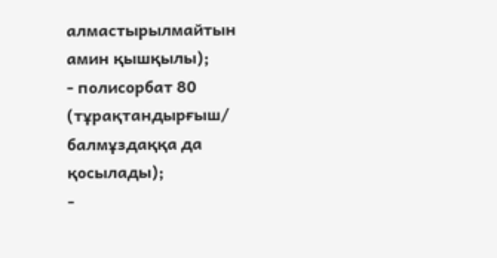алмастырылмайтын амин қышқылы);
- полисорбат 80 (тұрақтандырғыш/ балмұздаққа да қосылады);
-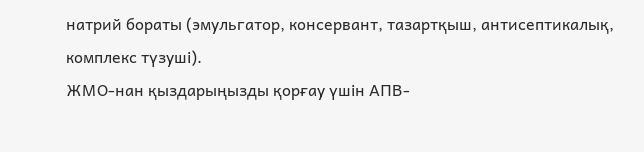натрий бораты (эмульгатор, консервант, тазартқыш, антисептикалық, комплекс түзуші).
ЖМО-нан қыздарыңызды қорғау үшін АПВ-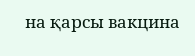на қарсы вакцина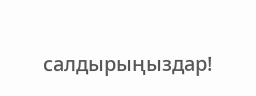салдырыңыздар!